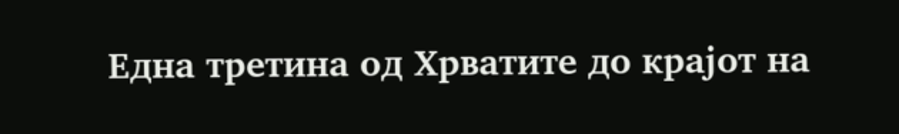Една третина од Хрватите до крајот на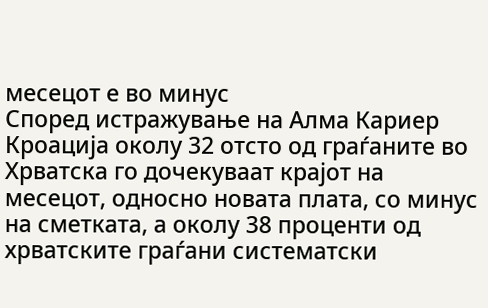месецот е во минус
Според истражување на Алма Кариер Кроација околу 32 отсто од граѓаните во Хрватска го дочекуваат крајот на месецот, односно новата плата, со минус на сметката, а околу 38 проценти од хрватските граѓани систематски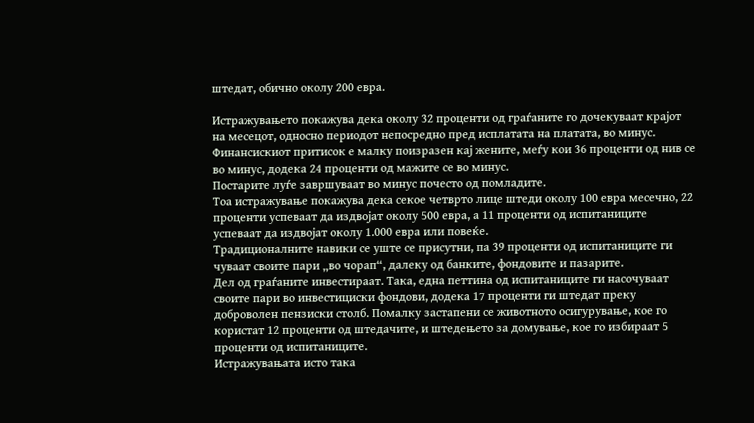штедат, обично околу 200 евра.

Истражувањето покажува дека околу 32 проценти од граѓаните го дочекуваат крајот на месецот, односно периодот непосредно пред исплатата на платата, во минус. Финансискиот притисок е малку поизразен кај жените, меѓу кои 36 проценти од нив се во минус, додека 24 проценти од мажите се во минус.
Постарите луѓе завршуваат во минус почесто од помладите.
Тоа истражување покажува дека секое четврто лице штеди околу 100 евра месечно, 22 проценти успеваат да издвојат околу 500 евра, а 11 проценти од испитаниците успеваат да издвојат околу 1.000 евра или повеќе.
Традиционалните навики се уште се присутни, па 39 проценти од испитаниците ги чуваат своите пари „во чорап“, далеку од банките, фондовите и пазарите.
Дел од граѓаните инвестираат. Така, една петтина од испитаниците ги насочуваат своите пари во инвестициски фондови, додека 17 проценти ги штедат преку доброволен пензиски столб. Помалку застапени се животното осигурување, кое го користат 12 проценти од штедачите, и штедењето за домување, кое го избираат 5 проценти од испитаниците.
Истражувањата исто така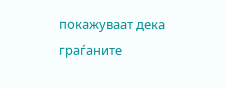покажуваат дека граѓаните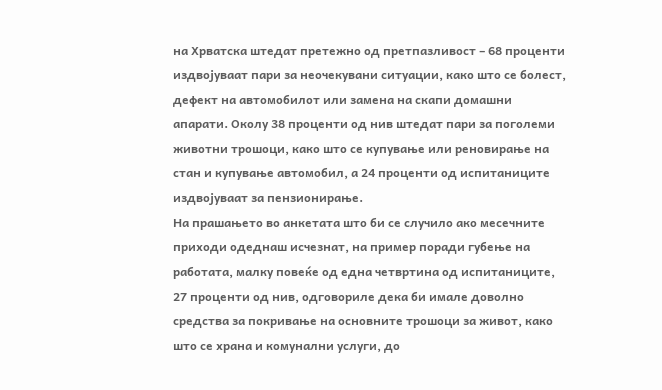на Хрватска штедат претежно од претпазливост – 68 проценти издвојуваат пари за неочекувани ситуации, како што се болест, дефект на автомобилот или замена на скапи домашни апарати. Околу 38 проценти од нив штедат пари за поголеми животни трошоци, како што се купување или реновирање на стан и купување автомобил, а 24 проценти од испитаниците издвојуваат за пензионирање.
На прашањето во анкетата што би се случило ако месечните приходи одеднаш исчезнат, на пример поради губење на работата, малку повеќе од една четвртина од испитаниците, 27 проценти од нив, одговориле дека би имале доволно средства за покривање на основните трошоци за живот, како што се храна и комунални услуги, до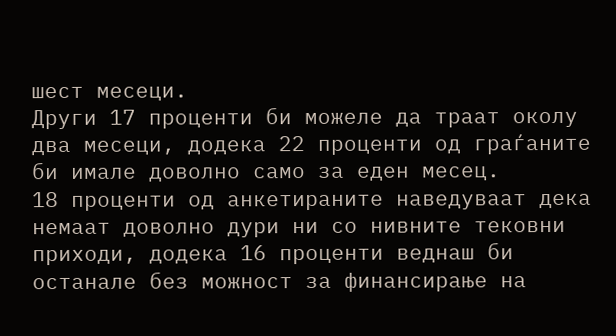шест месеци.
Други 17 проценти би можеле да траат околу два месеци, додека 22 проценти од граѓаните би имале доволно само за еден месец.
18 проценти од анкетираните наведуваат дека немаат доволно дури ни со нивните тековни приходи, додека 16 проценти веднаш би останале без можност за финансирање на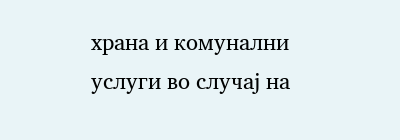храна и комунални услуги во случај на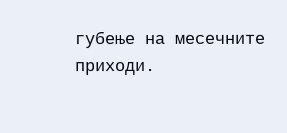губење на месечните приходи.